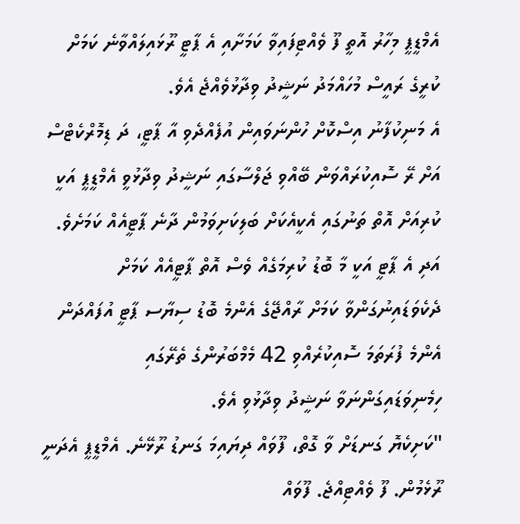އެމްޑީޕީ މިހާރު އޮތީ ފޫ ވެއްޓިފައިވާ ކަމަށާއި އެ ޕާޓީ ރޫޅައިލައްވާނެ ކަމަށް ކުރީގެ ރައީސް މުހައްމަދު ނަޝީދު ވިދާޅުވެއްޖެ އެވެ.
އެ މަނިކުފާނު އިސްކޮށް ހުންނަވައިން އުފެއްދެވި އާ ޕާޓީ، ދަ ޑިމޮރްކެޓްސް އަށް ރޭ ސޮއިކުރައްވަން ބޭއްވި ޖަލްސާގައި ނަޝީދު ވިދާޅުވީ އެމްޑީޕީ އަކީ ކުރިއަށް އޮތް ތަނުގައި އެކީއެކަށް ބަލިކަށިވަމުން ދާނެ ޕާޓީއެއް ކަމަށެވެ. އަދި އެ ޕާޓީ އަކީ މާ ބޮޑު ކުރިމަގެއް ވެސް އޮތް ޕާޓީއެއް ކަމަށް ދެކެވަޑައިނުގަންވާ ކަމަށް ރާއްޖޭގެ އެންމެ ބޮޑު ސިޔާސ ޕާޓީ އުފައްދަން އެންމެ ފުރަތަމަ ސޮއިކުރެއްވި 42 މެމްބަރުންގެ ތެރޭގައި ހިމެނިވަޑައިގަންނަވާ ނަޝީދު ވިދާޅުވި އެވެ.
"ކަށިކެޔޮ ގަނޑަށް ވާ ގޮތް، ފޫވައް ދިޔައިމަ ގަނޑު ރޫޅޭނެ. އެމްޑީޕީ އެދަނީ ރޫޅެމުން. ފޫ ވެއްޓިއްޖެ. ފޫވައް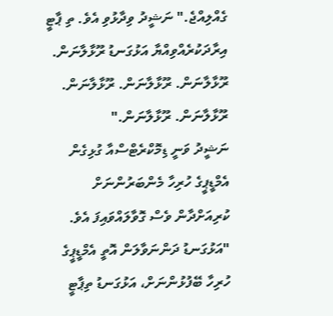ގެއްލިއްޖެ." ނަޝީދު ވިދާޅުވި އެވެ. ތި ޕާޓީ އިރާދަކުރެއްވިއްޔާ އަޅުގަނޑު ރޫޅާލާނަން. ރޫޅާލާނަން. ރޫޅާލާނަން. ރޫޅާލާނަން. ރޫޅާލާނަން. ރޫޅާލާނަން."
ނަޝީދު ވަނީ ޑިމޮކްރެޓްސްއާ ގުޅިގެން އެމްޑީޕީގެ ހުރިހާ މެންބަރުންނަށް ކުރިއަށްދާން ވެސް ގޮވާލައްވައިފަ އެވެ.
"އަޅުގަނޑު ދަންނަވާލަން އޮތީ އެމްޑީޕީގެ ހުރިހާ ބޭފުޅުންނަށް، އަޅުގަނޑު ތިޕާޓީ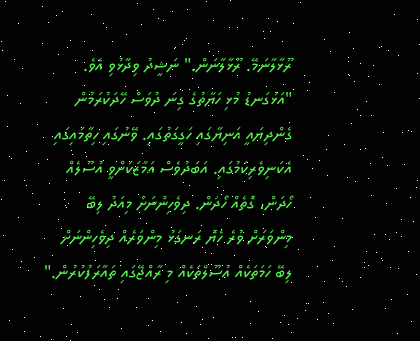ރޫޅާލާނަމޭ. ރޫޅާލާނަން." ނަޝީދު ވިދާޅުވި އެވެ.
"އަޅުގަނޑު މުޅި ހަޔާތުގެ ގިނަ ދުވަސް ހޭދަކުރަމުން ގެންދިޔައީ އަނިޔާގައި ހަގީގަތުގައި. ވޭނުގައި ހިތާމައިގައި އެކަނިވެރިކަމުގައި. އަބަދުވެސް އަމާޒަކަށްވީ އުސޫލެއް ހޯދަން، ގޮތެއް ހޯދަން. ދިވެހިންނަށް މިއަދު ލިބޭ މިންވަރަށް ވުރެ ހެޔޮ ރަނގަޅު މިންވަރެއް ދިވެހިންނަށް ލިބޭ ހަމަތަކެއް އުސޫލްތަކެއް މި ރާއްޖޭގައި ތައާރަފުކުރުން."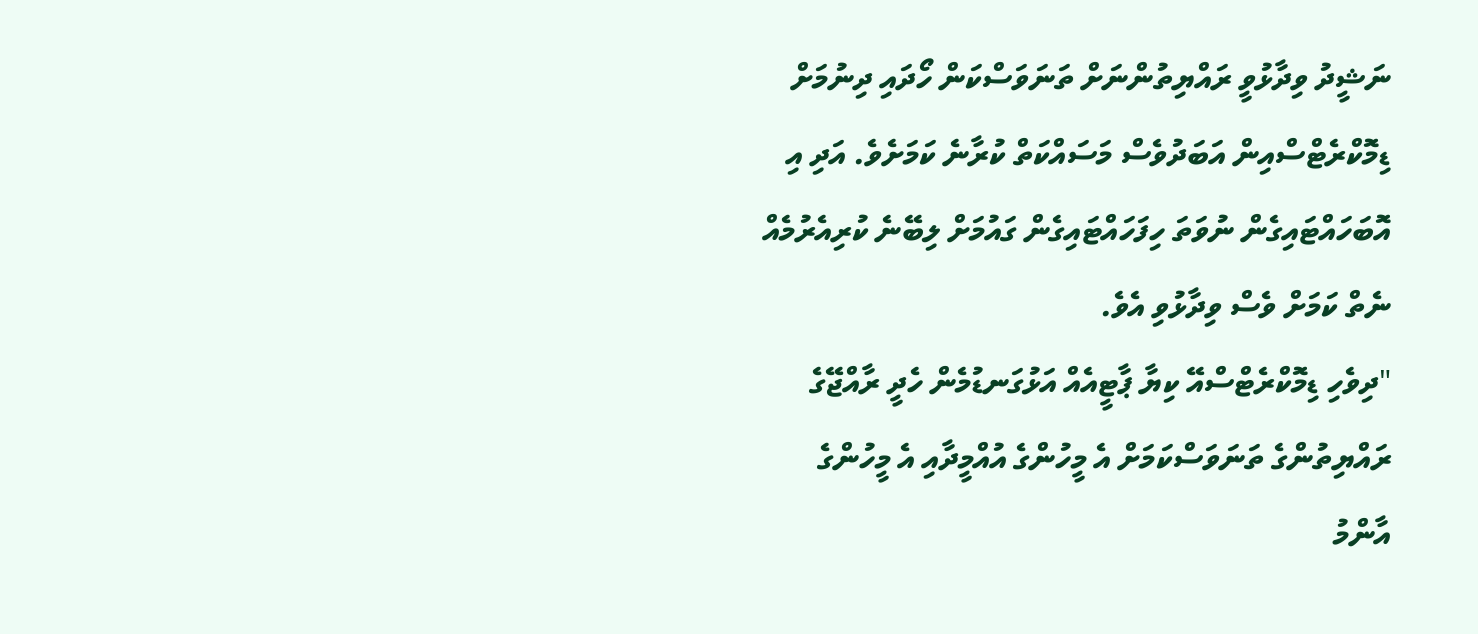ނަޝީދު ވިދާޅުވީ ރައްޔިތުންނަށް ތަނަވަސްކަން ހޯދައި ދިނުމަށް ޑިމޮކްރެޓްސްއިން އަބަދުވެސް މަސައްކަތް ކުރާނެ ކަމަށެވެ. އަދި އި އޮބަހައްޓައިގެން ނުވަތަ ހިފަހައްޓައިގެން ގައުމަށް ލިބޭނެ ކުރިއެރުމެއް ނެތް ކަމަށް ވެސް ވިދާޅުވި އެވެ.
"ދިވެހި ޑިމޮކްރެޓްސްއޭ ކިޔާ ޕާޓީއެއް އަޅުގަނޑުމެން ހެދީ ރާއްޖޭގެ ރައްޔިތުންގެ ތަނަވަސްކަމަށް އެ މީހުންގެ އުއްމީދާއި އެ މީހުންގެ އާންމު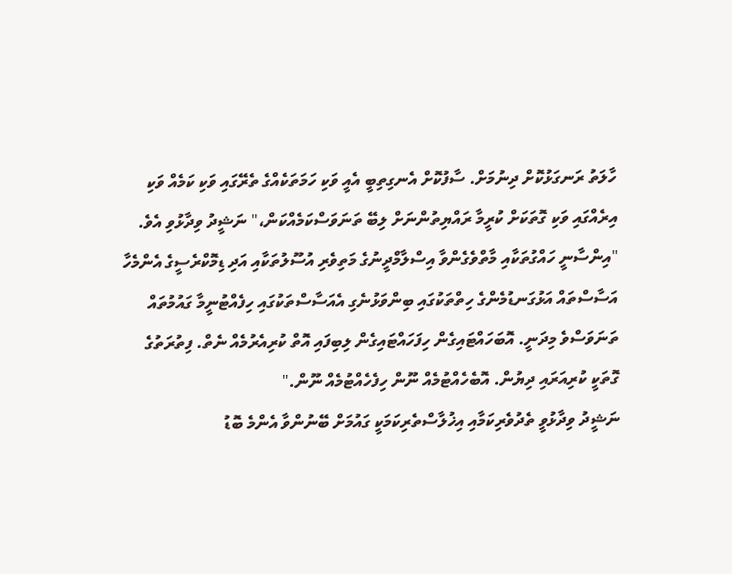ހާލަތު ރަނގަޅުކޮށް ދިނުމަށް. ސާފުކޮށް އެނގިތިބީ އެއީ ވަކި ހަމަތަކެއްގެ ތެރޭގައި ވަކި ކަމެއް ވަކި އިރެއްގައި ވަކި ގޮތަކަށް ކުރީމާ ރައްޔިތުންނަށް ލިބޭ ތަނަވަސްކަމެއްކަން،" ނަޝީދު ވިދާޅުވި އެވެ. "އިންސާނީ ހައްގުތަކާއި މާތްވެގެންވާ އިސްލާމްދީނުގެ މަތިވެރި އުސޫލުތަކާއި އަދި ޑިމޮކްރެސީގެ އެންމެހާ އަސާސްތައް އަޅުގަނޑުމެންގެ ހިތްތަކުގައި ބިންވަޅުނެގި އެއަސާސްތަކުގައި ހިފެއްޓުނީމާ ގައުމުތައް ތަނަވަސްވެ މިދަނީ. އޮބަހައްޓައިގެން ހިފަހައްޓައިގެން ލިބިފައި އޮތް ކުރިއެރުމެއް ނެތް. ފިތުރަތުގެ ގޮތަކީ ކުރިއަރައި ދިޔުން. އޮބެހެއްޓުމެއް ނޫން ހިފެހެއްޓުމެއް ނޫން."
ނަޝީދު ވިދާޅުވީ ތެދުވެރިކަމާއި އިޚުލާސްތެރިކަމަކީ ގައުމަށް ބޭނުންވާ އެންމެ ބޮޑު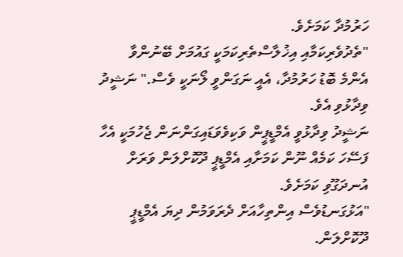ހަރުމުދާ ކަމަށެވެ.
"ތެދުވެރިކަމާއި އިޚުލާސްތެރިކަމަކީ ގައުމަށް ބޭނުންވާ އެންމެ ބޮޑު ހަރުމުދާ، އެއީ ނަގަންވީ ލޯނަކީ ވެސް." ނަޝީދު ވިދާޅުވި އެވެ.
ނަޝީދު ވިދާޅުވީ އެމްޑީޕީން ވަކިވެވަޑައިގަންނަން ޖެހުމަކީ އެހާ ފަސޭހަ ކަމެއް ނޫން ކަމަށާއި އެމްޑީޕީ ދޫކޮށްލަން ވަރަށް އުނދަގޫވި ކަމަށެވެ.
"އަޅުގަނޑުވެސް އިންތިހާއަށް ދެރަވަމުން ދިޔަ އެމްޑީޕީ ދޫކޮށްލަން.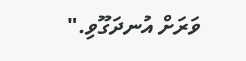ވަރަށް އުނދަގޫވި."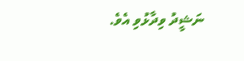ނަޝީދު ވިދާޅުވި އެވެ.